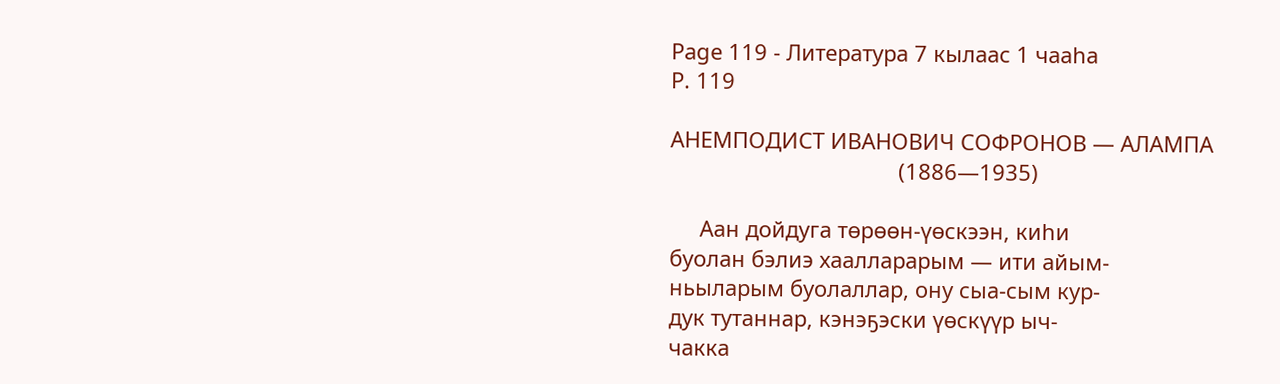Page 119 - Литература 7 кылаас 1 чааhа
P. 119

АНЕМПОДИСТ ИВАНОВИЧ СОФРОНОВ — АЛАМПА
                                      (1886—1935)

     Аан дойдуга төрөөн-үөскээн, киһи
буолан бэлиэ хаалларарым — ити айым-
ньыларым буолаллар, ону сыа-сым кур-
дук тутаннар, кэнэҕэски үөскүүр ыч-
чакка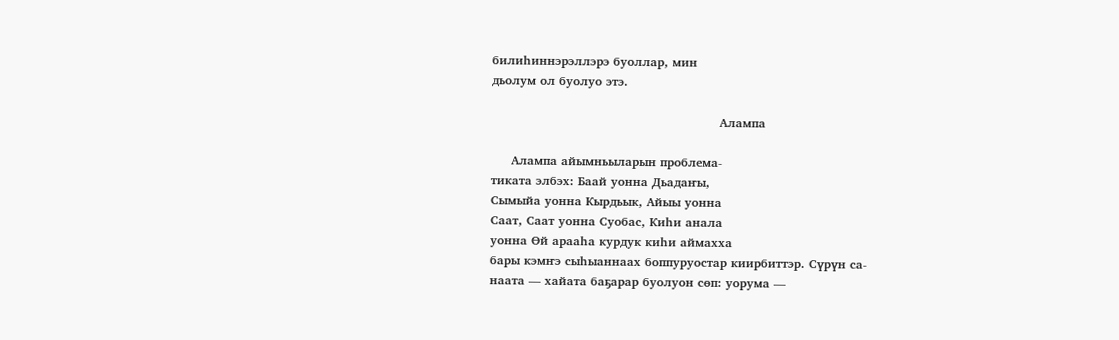билиһиннэрэллэрэ буоллар, мин
дьолум ол буолуо этэ.

                                                         Алампа

     Алампа айымньыларын проблема-
тиката элбэх: Баай уонна Дьадаҥы,
Сымыйа уонна Кырдьык, Айыы уонна
Саат, Саат уонна Суобас, Киһи анала
уонна Өй арааһа курдук киһи аймахха
бары кэмҥэ сыһыаннаах боппуруостар киирбиттэр. Сүрүн са-
наата — хайата баҕарар буолуон сөп: уорума —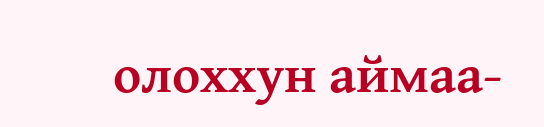олоххун аймаа-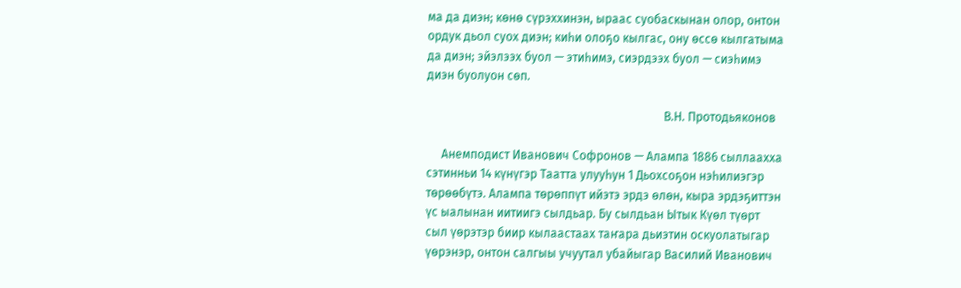ма да диэн; көнө сүрэххинэн, ыраас суобаскынан олор, онтон
ордук дьол суох диэн; киһи олоҕо кылгас, ону өссө кылгатыма
да диэн; эйэлээх буол — этиһимэ, сиэрдээх буол — сиэһимэ
диэн буолуон сөп.

                                                                               В.Н. Протодьяконов

     Анемподист Иванович Софронов — Алампа 1886 сыллаахха
сэтинньи 14 күнүгэр Таатта улууһун 1 Дьохсоҕон нэһилиэгэр
төрөөбүтэ. Алампа төрөппүт ийэтэ эрдэ өлөн, кыра эрдэҕиттэн
үс ыалынан иитиигэ сылдьар. Бу сылдьан Ытык Күөл түөрт
сыл үөрэтэр биир кылаастаах таҥара дьиэтин оскуолатыгар
үөрэнэр, онтон салгыы учуутал убайыгар Василий Иванович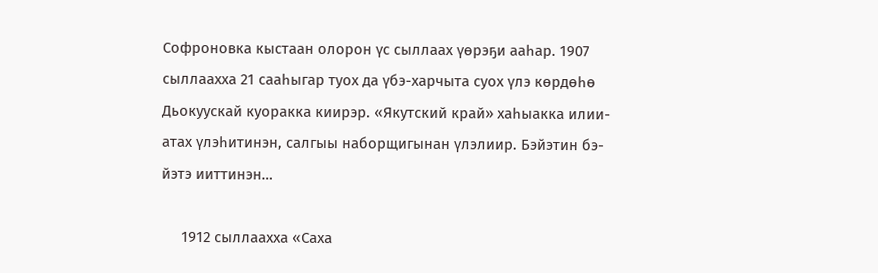Софроновка кыстаан олорон үс сыллаах үөрэҕи ааһар. 1907
сыллаахха 21 сааһыгар туох да үбэ-харчыта суох үлэ көрдөһө
Дьокуускай куоракка киирэр. «Якутский край» хаһыакка илии-
атах үлэһитинэн, салгыы наборщигынан үлэлиир. Бэйэтин бэ-
йэтэ ииттинэн…

     1912 сыллаахха «Саха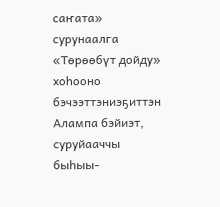саҥата» сурунаалга «Төрөөбүт дойду»
хоһооно бэчээттэниэҕиттэн Алампа бэйиэт, суруйааччы быһыы-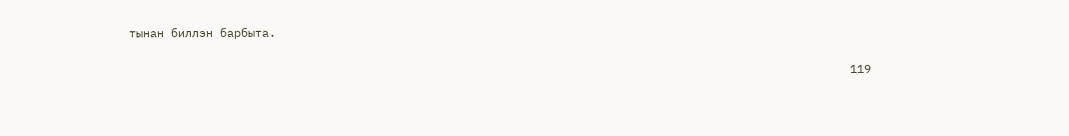тынан биллэн барбыта.

                                                                                                       119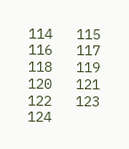114   115   116   117   118   119   120   121   122   123   124